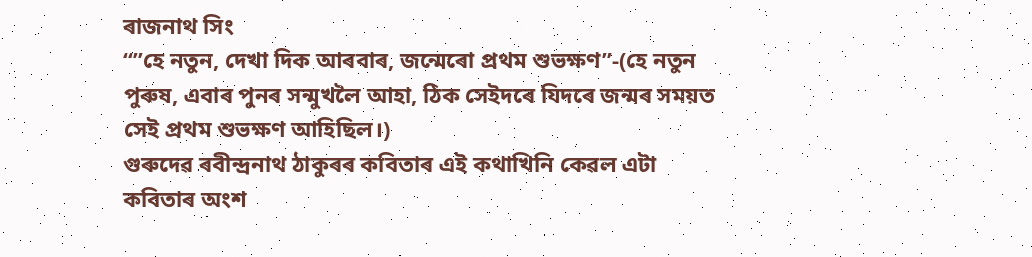ৰাজনাথ সিং
“”হে নতুন, দেখা দিক আৰবাৰ, জন্মেৰো প্রথম শুভক্ষণ”-(হে নতুন পুৰুষ, এবাৰ পুনৰ সন্মুখলৈ আহা, ঠিক সেইদৰে যিদৰে জন্মৰ সময়ত সেই প্ৰথম শুভক্ষণ আহিছিল।)
গুৰুদেৱ ৰবীন্দ্ৰনাথ ঠাকুৰৰ কবিতাৰ এই কথাখিনি কেৱল এটা কবিতাৰ অংশ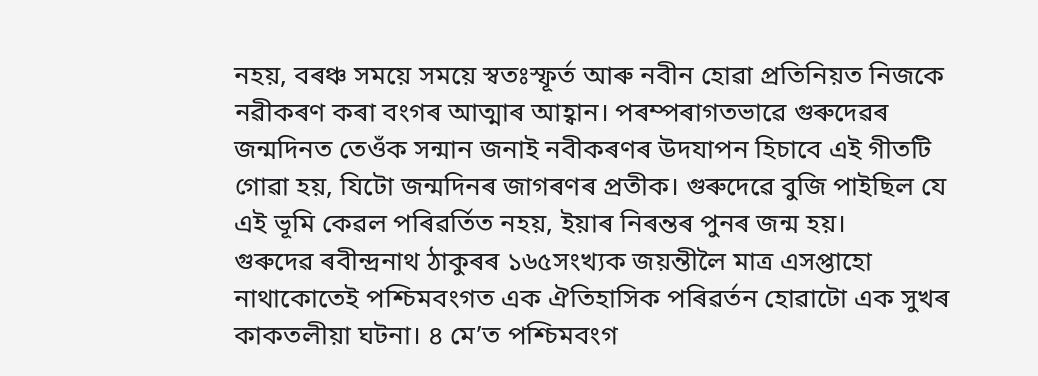নহয়, বৰঞ্চ সময়ে সময়ে স্বতঃস্ফূৰ্ত আৰু নবীন হোৱা প্ৰতিনিয়ত নিজকে নৱীকৰণ কৰা বংগৰ আত্মাৰ আহ্বান। পৰম্পৰাগতভাৱে গুৰুদেৱৰ জন্মদিনত তেওঁক সন্মান জনাই নবীকৰণৰ উদযাপন হিচাবে এই গীতটি গোৱা হয়, যিটো জন্মদিনৰ জাগৰণৰ প্ৰতীক। গুৰুদেৱে বুজি পাইছিল যে এই ভূমি কেৱল পৰিৱৰ্তিত নহয়, ইয়াৰ নিৰন্তৰ পুনৰ জন্ম হয়।
গুৰুদেৱ ৰবীন্দ্ৰনাথ ঠাকুৰৰ ১৬৫সংখ্যক জয়ন্তীলৈ মাত্ৰ এসপ্তাহো নাথাকোতেই পশ্চিমবংগত এক ঐতিহাসিক পৰিৱৰ্তন হোৱাটো এক সুখৰ কাকতলীয়া ঘটনা। ৪ মে’ত পশ্চিমবংগ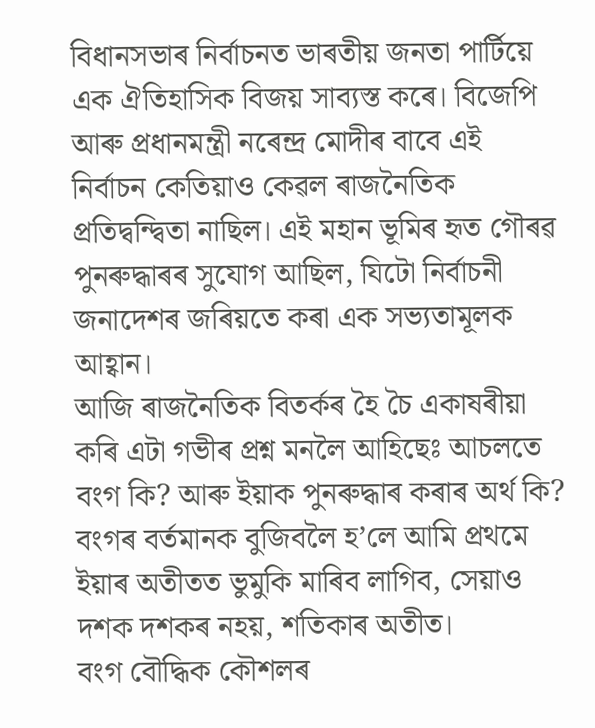বিধানসভাৰ নিৰ্বাচনত ভাৰতীয় জনতা পাৰ্টিয়ে এক ঐতিহাসিক বিজয় সাব্যস্ত কৰে। বিজেপি আৰু প্ৰধানমন্ত্ৰী নৰেন্দ্ৰ মোদীৰ বাবে এই নিৰ্বাচন কেতিয়াও কেৱল ৰাজনৈতিক প্ৰতিদ্বন্দ্বিতা নাছিল। এই মহান ভূমিৰ হৃত গৌৰৱ পুনৰুদ্ধাৰৰ সুযোগ আছিল, যিটো নিৰ্বাচনী জনাদেশৰ জৰিয়তে কৰা এক সভ্যতামূলক আহ্বান।
আজি ৰাজনৈতিক বিতৰ্কৰ হৈ চৈ একাষৰীয়া কৰি এটা গভীৰ প্ৰশ্ন মনলৈ আহিছেঃ আচলতে বংগ কি? আৰু ইয়াক পুনৰুদ্ধাৰ কৰাৰ অৰ্থ কি? বংগৰ বৰ্তমানক বুজিবলৈ হ’লে আমি প্ৰথমে ইয়াৰ অতীতত ভুমুকি মাৰিব লাগিব, সেয়াও দশক দশকৰ নহয়, শতিকাৰ অতীত।
বংগ বৌদ্ধিক কৌশলৰ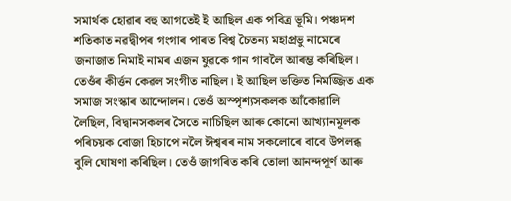সমাৰ্থক হোৱাৰ বহু আগতেই ই আছিল এক পবিত্ৰ ভূমি। পঞ্চদশ শতিকাত নৱদ্বীপৰ গংগাৰ পাৰত বিশ্ব চৈতন্য মহাপ্ৰভু নামেৰে জনাজাত নিমাই নামৰ এজন যুৱকে গান গাবলৈ আৰম্ভ কৰিছিল। তেওঁৰ কীৰ্ত্তন কেৱল সংগীত নাছিল। ই আছিল ভক্তিত নিমজ্জিত এক সমাজ সংস্কাৰ আন্দোলন। তেওঁ অস্পৃশ্যসকলক আঁকোৱালি লৈছিল, বিদ্বানসকলৰ সৈতে নাচিছিল আৰু কোনো আখ্যানমূলক পৰিচয়ক বোজা হিচাপে নলৈ ঈশ্বৰৰ নাম সকলোৰে বাবে উপলব্ধ বুলি ঘোষণা কৰিছিল। তেওঁ জাগৰিত কৰি তোলা আনন্দপূৰ্ণ আৰু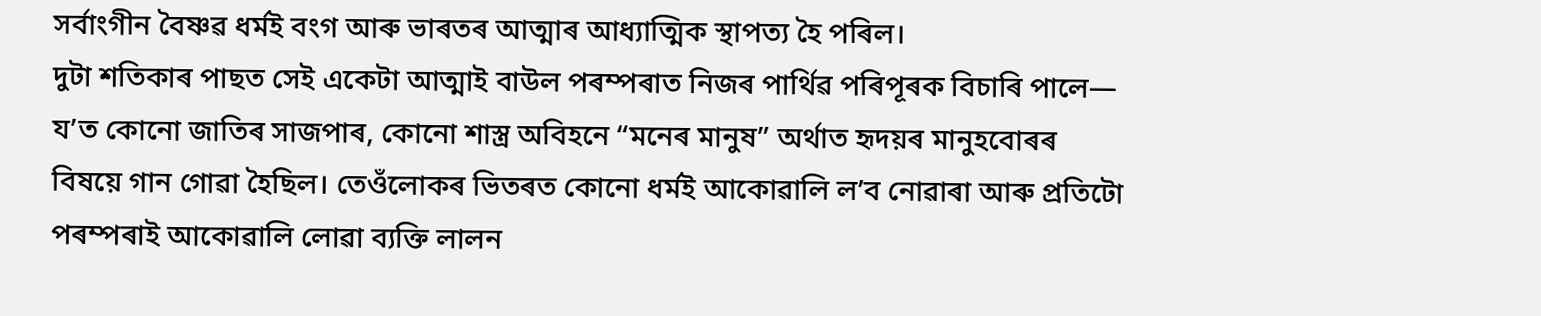সৰ্বাংগীন বৈষ্ণৱ ধৰ্মই বংগ আৰু ভাৰতৰ আত্মাৰ আধ্যাত্মিক স্থাপত্য হৈ পৰিল।
দুটা শতিকাৰ পাছত সেই একেটা আত্মাই বাউল পৰম্পৰাত নিজৰ পাৰ্থিৱ পৰিপূৰক বিচাৰি পালে— য’ত কোনো জাতিৰ সাজপাৰ, কোনো শাস্ত্ৰ অবিহনে “মনেৰ মানুষ” অৰ্থাত হৃদয়ৰ মানুহবোৰৰ বিষয়ে গান গোৱা হৈছিল। তেওঁলোকৰ ভিতৰত কোনো ধৰ্মই আকোৱালি ল’ব নোৱাৰা আৰু প্ৰতিটো পৰম্পৰাই আকোৱালি লোৱা ব্যক্তি লালন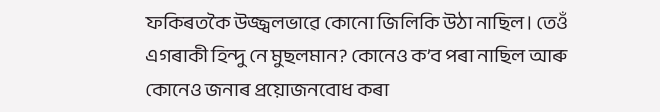ফকিৰতকৈ উজ্জ্বলভাৱে কোনো জিলিকি উঠা নাছিল। তেওঁ এগৰাকী হিন্দু নে মুছলমান? কোনেও ক’ব পৰা নাছিল আৰু কোনেও জনাৰ প্ৰয়োজনবোধ কৰা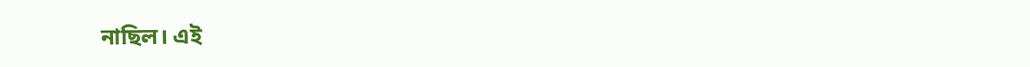নাছিল। এই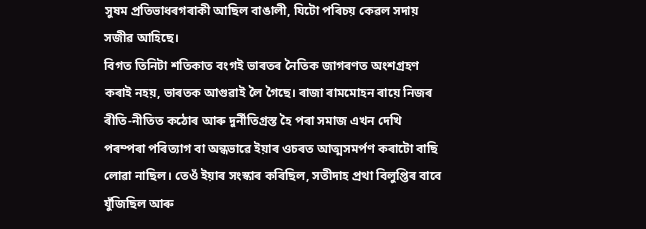সুষম প্ৰতিভাধৰগৰাকী আছিল বাঙালী, যিটো পৰিচয় কেৱল সদায় সজীৱ আহিছে।
বিগত তিনিটা শতিকাত বংগই ভাৰতৰ নৈতিক জাগৰণত অংশগ্ৰহণ কৰাই নহয়, ভাৰতক আগুৱাই লৈ গৈছে। ৰাজা ৰামমোহন ৰায়ে নিজৰ ৰীতি-নীতিত কঠোৰ আৰু দুৰ্নীতিগ্ৰস্ত হৈ পৰা সমাজ এখন দেখি পৰম্পৰা পৰিত্যাগ বা অন্ধভাৱে ইয়াৰ ওচৰত আত্মসমৰ্পণ কৰাটো বাছি লোৱা নাছিল। তেওঁ ইয়াৰ সংস্কাৰ কৰিছিল, সতীদাহ প্ৰথা বিলুপ্তিৰ বাবে যুঁজিছিল আৰু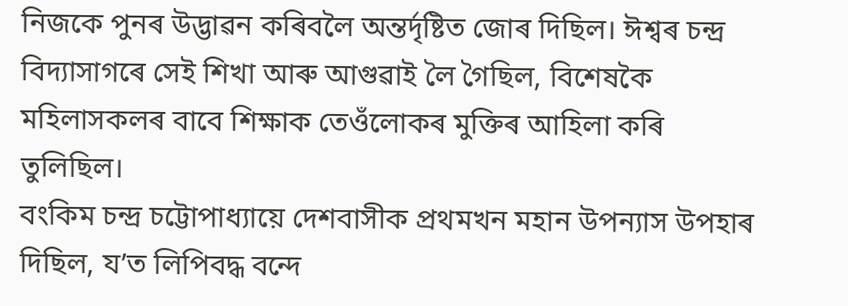নিজকে পুনৰ উদ্ভাৱন কৰিবলৈ অন্তৰ্দৃষ্টিত জোৰ দিছিল। ঈশ্বৰ চন্দ্ৰ বিদ্যাসাগৰে সেই শিখা আৰু আগুৱাই লৈ গৈছিল, বিশেষকৈ মহিলাসকলৰ বাবে শিক্ষাক তেওঁলোকৰ মুক্তিৰ আহিলা কৰি তুলিছিল।
বংকিম চন্দ্ৰ চট্টোপাধ্যায়ে দেশবাসীক প্ৰথমখন মহান উপন্যাস উপহাৰ দিছিল, য’ত লিপিবদ্ধ বন্দে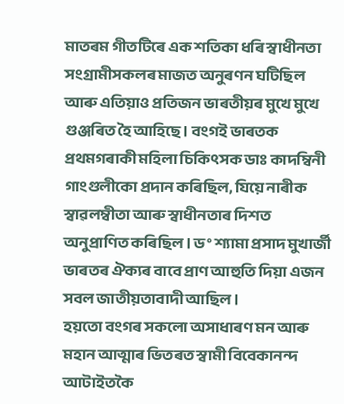মাতৰম গীতটিৰে এক শতিকা ধৰি স্বাধীনতা সংগ্ৰামীসকলৰ মাজত অনুৰণন ঘটিছিল আৰু এতিয়াও প্ৰতিজন ভাৰতীয়ৰ মুখে মুখে গুঞ্জৰিত হৈ আহিছে। বংগই ভাৰতক প্ৰথমগৰাকী মহিলা চিকিৎসক ডাঃ কাদম্বিনী গাংগুলীকো প্ৰদান কৰিছিল, যিয়ে নাৰীক স্বাৱলম্বীতা আৰু স্বাধীনতাৰ দিশত অনুপ্ৰাণিত কৰিছিল। ড° শ্যামা প্ৰসাদ মুখাৰ্জী ভাৰতৰ ঐক্যৰ বাবে প্ৰাণ আহুতি দিয়া এজন সবল জাতীয়তাবাদী আছিল।
হয়তো বংগৰ সকলো অসাধাৰণ মন আৰু মহান আত্মাৰ ভিতৰত স্বামী বিবেকানন্দ আটাইতকৈ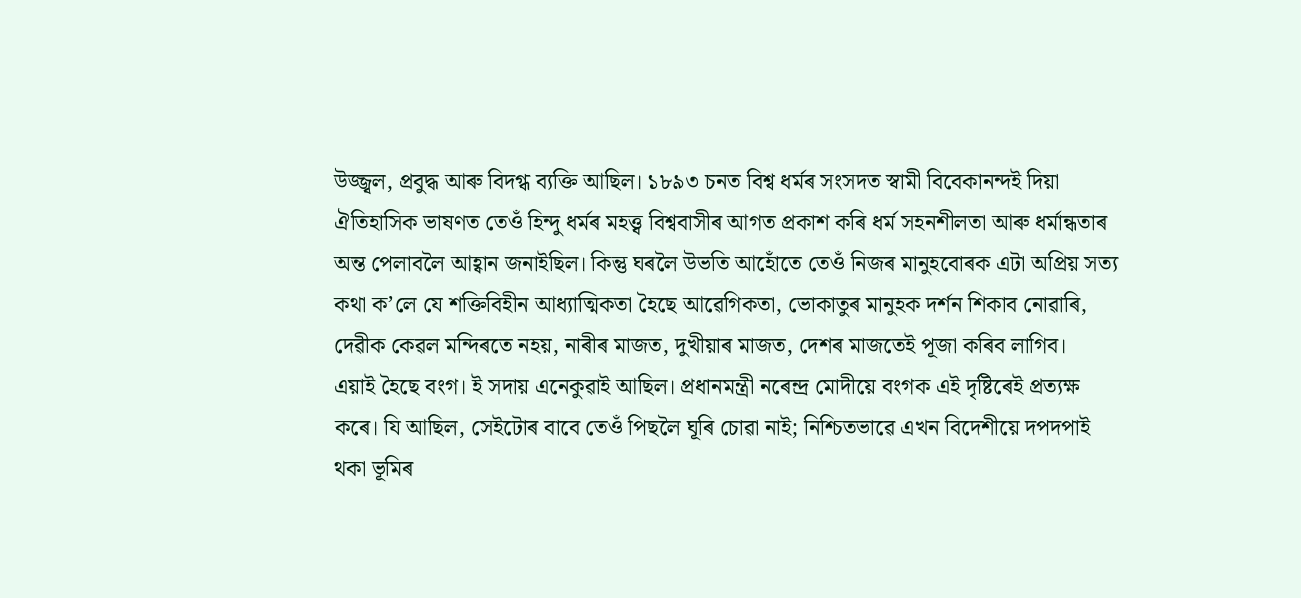উজ্জ্বল, প্ৰবুদ্ধ আৰু বিদগ্ধ ব্যক্তি আছিল। ১৮৯৩ চনত বিশ্ব ধৰ্মৰ সংসদত স্বামী বিবেকানন্দই দিয়া ঐতিহাসিক ভাষণত তেওঁ হিন্দু ধৰ্মৰ মহত্ত্ব বিশ্ববাসীৰ আগত প্ৰকাশ কৰি ধৰ্ম সহনশীলতা আৰু ধৰ্মান্ধতাৰ অন্ত পেলাবলৈ আহ্বান জনাইছিল। কিন্তু ঘৰলৈ উভতি আহোঁতে তেওঁ নিজৰ মানুহবোৰক এটা অপ্ৰিয় সত্য কথা ক’লে যে শক্তিবিহীন আধ্যাত্মিকতা হৈছে আৱেগিকতা, ভোকাতুৰ মানুহক দৰ্শন শিকাব নোৱাৰি, দেৱীক কেৱল মন্দিৰতে নহয়, নাৰীৰ মাজত, দুখীয়াৰ মাজত, দেশৰ মাজতেই পূজা কৰিব লাগিব।
এয়াই হৈছে বংগ। ই সদায় এনেকুৱাই আছিল। প্ৰধানমন্ত্ৰী নৰেন্দ্ৰ মোদীয়ে বংগক এই দৃষ্টিৰেই প্ৰত্যক্ষ কৰে। যি আছিল, সেইটোৰ বাবে তেওঁ পিছলৈ ঘূৰি চোৱা নাই; নিশ্চিতভাৱে এখন বিদেশীয়ে দপদপাই থকা ভূমিৰ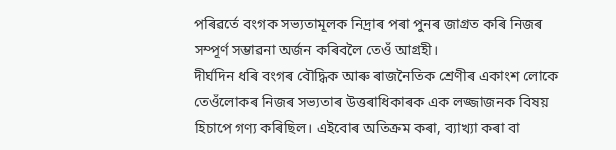পৰিৱৰ্তে বংগক সভ্যতামূলক নিদ্ৰাৰ পৰা পুনৰ জাগ্ৰত কৰি নিজৰ সম্পূৰ্ণ সম্ভাৱনা অৰ্জন কৰিবলৈ তেওঁ আগ্ৰহী।
দীৰ্ঘদিন ধৰি বংগৰ বৌদ্ধিক আৰু ৰাজনৈতিক শ্ৰেণীৰ একাংশ লোকে তেওঁলোকৰ নিজৰ সভ্যতাৰ উত্তৰাধিকাৰক এক লজ্জাজনক বিষয় হিচাপে গণ্য কৰিছিল। এইবোৰ অতিক্ৰম কৰা, ব্যাখ্যা কৰা বা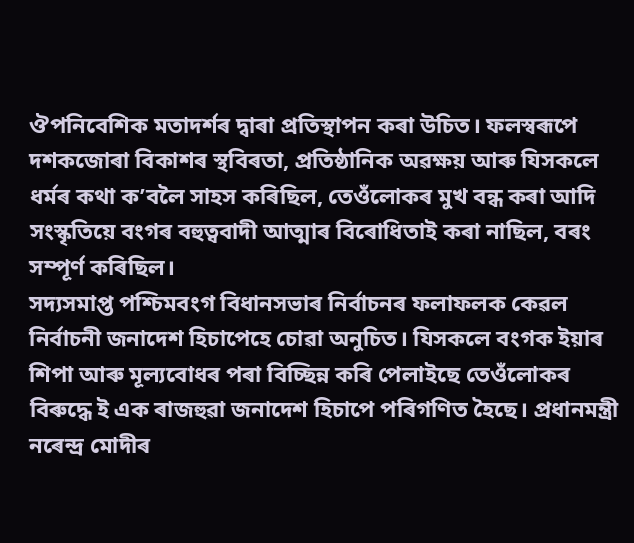ঔপনিবেশিক মতাদৰ্শৰ দ্বাৰা প্ৰতিস্থাপন কৰা উচিত। ফলস্বৰূপে দশকজোৰা বিকাশৰ স্থবিৰতা, প্ৰতিষ্ঠানিক অৱক্ষয় আৰু যিসকলে ধৰ্মৰ কথা ক’বলৈ সাহস কৰিছিল, তেওঁলোকৰ মুখ বন্ধ কৰা আদি সংস্কৃতিয়ে বংগৰ বহুত্ববাদী আত্মাৰ বিৰোধিতাই কৰা নাছিল, বৰং সম্পূৰ্ণ কৰিছিল।
সদ্যসমাপ্ত পশ্চিমবংগ বিধানসভাৰ নিৰ্বাচনৰ ফলাফলক কেৱল নিৰ্বাচনী জনাদেশ হিচাপেহে চোৱা অনুচিত। যিসকলে বংগক ইয়াৰ শিপা আৰু মূল্যবোধৰ পৰা বিচ্ছিন্ন কৰি পেলাইছে তেওঁলোকৰ বিৰুদ্ধে ই এক ৰাজহুৱা জনাদেশ হিচাপে পৰিগণিত হৈছে। প্ৰধানমন্ত্ৰী নৰেন্দ্ৰ মোদীৰ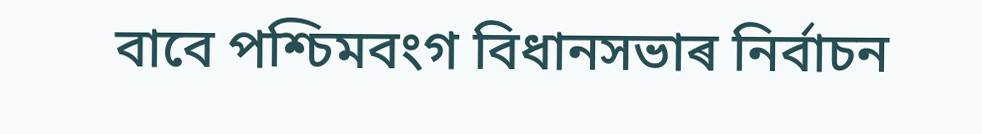বাবে পশ্চিমবংগ বিধানসভাৰ নিৰ্বাচন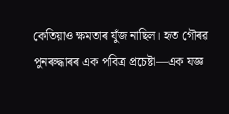কেতিয়াও ক্ষমতাৰ যুঁজ নাছিল। হৃত গৌৰৱ পুনৰুদ্ধাৰৰ এক পবিত্ৰ প্ৰচেষ্টা—এক যজ্ঞ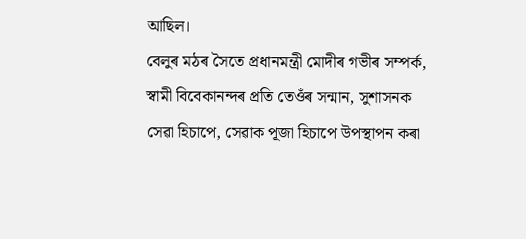আছিল।
বেলুৰ মঠৰ সৈতে প্ৰধানমন্ত্ৰী মোদীৰ গভীৰ সম্পৰ্ক, স্বামী বিবেকানন্দৰ প্ৰতি তেওঁৰ সন্মান, সুশাসনক সেৱা হিচাপে, সেৱাক পূজা হিচাপে উপস্থাপন কৰা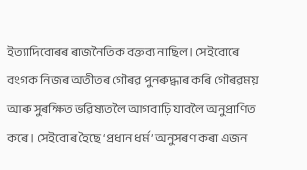ইত্যাদিবোৰৰ ৰাজনৈতিক বক্তব্য নাছিল। সেইবোৰে বংগক নিজৰ অতীতৰ গৌৰৱ পুনৰুদ্ধাৰ কৰি গৌৰৱময় আৰু সুৰক্ষিত ভৱিষ্যতলৈ আগবাঢ়ি যাবলৈ অনুপ্ৰাণিত কৰে। সেইবোৰ হৈছে ‘প্ৰধান ধৰ্ম’ অনুসৰণ কৰা এজন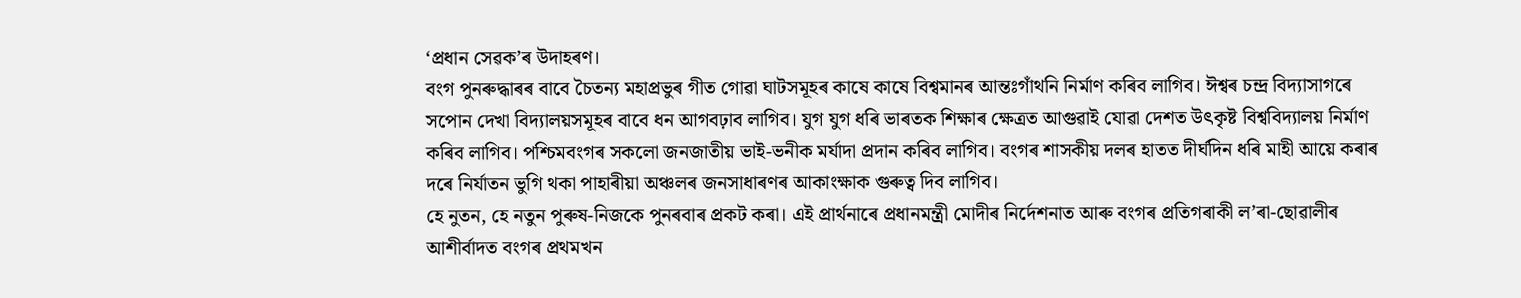‘প্ৰধান সেৱক’ৰ উদাহৰণ।
বংগ পুনৰুদ্ধাৰৰ বাবে চৈতন্য মহাপ্ৰভুৰ গীত গোৱা ঘাটসমূহৰ কাষে কাষে বিশ্বমানৰ আন্তঃগাঁথনি নিৰ্মাণ কৰিব লাগিব। ঈশ্বৰ চন্দ্ৰ বিদ্যাসাগৰে সপোন দেখা বিদ্যালয়সমূহৰ বাবে ধন আগবঢ়াব লাগিব। যুগ যুগ ধৰি ভাৰতক শিক্ষাৰ ক্ষেত্ৰত আগুৱাই যোৱা দেশত উৎকৃষ্ট বিশ্ববিদ্যালয় নিৰ্মাণ কৰিব লাগিব। পশ্চিমবংগৰ সকলো জনজাতীয় ভাই-ভনীক মৰ্যাদা প্ৰদান কৰিব লাগিব। বংগৰ শাসকীয় দলৰ হাতত দীৰ্ঘদিন ধৰি মাহী আয়ে কৰাৰ দৰে নিৰ্যাতন ভুগি থকা পাহাৰীয়া অঞ্চলৰ জনসাধাৰণৰ আকাংক্ষাক গুৰুত্ব দিব লাগিব।
হে নুতন, হে নতুন পুৰুষ-নিজকে পুনৰবাৰ প্ৰকট কৰা। এই প্ৰাৰ্থনাৰে প্ৰধানমন্ত্ৰী মোদীৰ নিৰ্দেশনাত আৰু বংগৰ প্ৰতিগৰাকী ল’ৰা-ছোৱালীৰ আশীৰ্বাদত বংগৰ প্ৰথমখন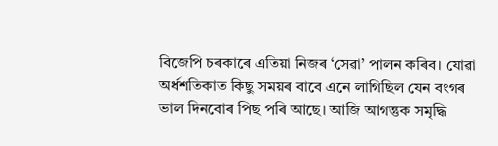বিজেপি চৰকাৰে এতিয়া নিজৰ ‘সেৱা’ পালন কৰিব। যোৱা অৰ্ধশতিকাত কিছু সময়ৰ বাবে এনে লাগিছিল যেন বংগৰ ভাল দিনবোৰ পিছ পৰি আছে। আজি আগন্তুক সমৃদ্ধি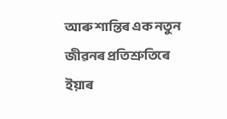আৰু শান্তিৰ এক নতুন জীৱনৰ প্ৰতিশ্ৰুতিৰে ইয়াৰ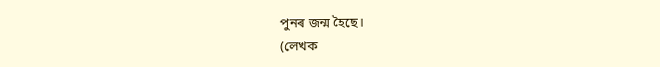পুনৰ জন্ম হৈছে।
(লেখক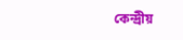কেন্দ্ৰীয়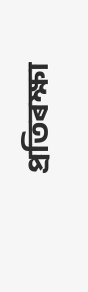প্ৰতিৰক্ষা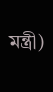মন্ত্ৰী)